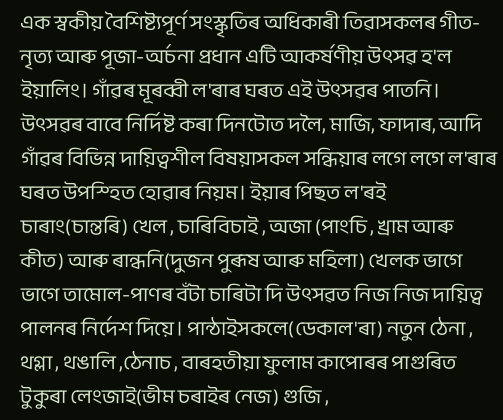এক স্বকীয় বৈশিষ্ট্যপূর্ণ সংস্কৃতিৰ অধিকাৰী তিৱাসকলৰ গীত-নৃত্য আৰু পূজা-অর্চনা প্রধান এটি আকর্ষণীয় উৎসৱ হ'ল ইয়ালিং। গাঁৱৰ মূৰব্বী ল'ৰাৰ ঘৰত এই উৎসৱৰ পাতনি। উৎসৱৰ বাবে নির্দিষ্ট কৰা দিনটোত দলৈ, মাজি, ফাদাৰ, আদি গাঁৱৰ বিভিন্ন দায়িত্বশীল বিষয়াসকল সন্ধিয়াৰ লগে লগে ল'ৰাৰ ঘৰত উপস্হিত হোৱাৰ নিয়ম। ইয়াৰ পিছত ল'ৰই চাৰাং(চান্তৰি) খেল , চাৰিবিচাই , অজা (পাংচি , খ্রাম আৰু কীত) আৰু ৰান্ধনি(দুজন পুৰূষ আৰু মহিলা) খেলক ভাগে ভাগে তামোল-পাণৰ বঁটা চাৰিটা দি উৎসৱত নিজ নিজ দায়িত্ব পালনৰ নির্দেশ দিয়ে। পান্ঠাইসকলে(ডেকাল'ৰা) নতুন ঠেনা , থগ্লা , থঙালি ,ঠেনাচ , বাৰহতীয়া ফুলাম কাপোৰৰ পাগুৰিত টুকুৰা লেংজাই(ভীম চৰাইৰ নেজ) গুজি ,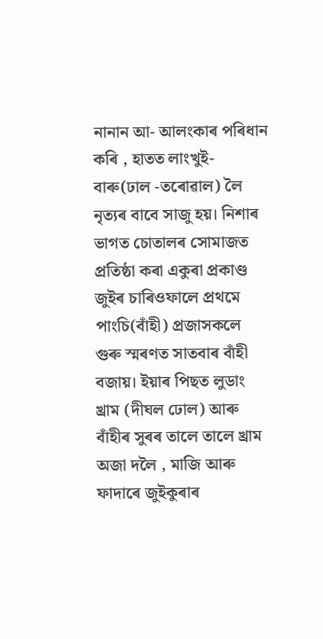নানান আ- আলংকাৰ পৰিধান কৰি , হাতত লাংখুই-বাৰু(ঢাল -তৰোৱাল) লৈ নৃত্যৰ বাবে সাজু হয়। নিশাৰ ভাগত চোতালৰ সোমাজত প্রতিষ্ঠা কৰা একুৰা প্রকাণ্ড জুইৰ চাৰিওফালে প্রথমে পাংচি(বাঁহী) প্রজাসকলে গুৰু স্মৰণত সাতবাৰ বাঁহী বজায়। ইয়াৰ পিছত লুডাং খ্রাম (দীঘল ঢোল) আৰু বাঁহীৰ সুৰৰ তালে তালে খ্রাম অজা দলৈ , মাজি আৰু ফাদাৰে জুইকুৰাৰ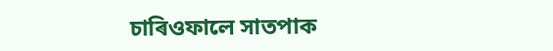চাৰিওফালে সাতপাক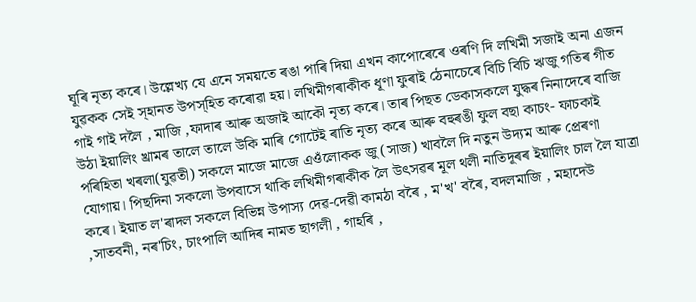ঘূৰি নৃত্য কৰে। উল্লেখ্য যে এনে সময়তে ৰঙা পাৰি দিয়া এখন কাপোৰেৰে ওৰণি দি লখিমী সজাই অনা এজন যুৱকক সেই স্হানত উপস্হিত কৰোৱা হয়। লখিমীগৰাকীক ধূণা ফুৰাই ঠেনাচেৰে বিচি বিচি ঋজু গতিৰ গীত গাই গাই দলৈ , মাজি ,ফাদাৰ আৰু অজাই আকৌ নৃত্য কৰে। তাৰ পিছত ডেকাসকলে যুদ্ধৰ নিনাদেৰে বাজি উঠা ইয়ালিং খ্রামৰ তালে তালে উকি মাৰি গোটেই ৰাতি নৃত্য কৰে আৰু বহুৰঙী ফুল বছা কাচং- ফাচকাই পৰিহিতা খৰলা(যুৱতী) সকলে মাজে মাজে এওঁলোকক জু (সাজ) খাবলৈ দি নতুন উদ্যম আৰু প্রেৰণা যোগায়। পিছদিনা সকলো উপবাসে থাকি লখিমীগৰাকীক লৈ উৎসৱৰ মূল থলী নাতিদূৰৰ ইয়ালিং চাল লৈ যাত্ৰা কৰে। ইয়াত ল'ৰাদল সকলে বিভিন্ন উপাস্য দেৱ-দেৱী কামঠা বৰৈ , ম'খ' বৰৈ, বদলমাজি , মহাদেউ ,সাতবনী, নৰ'চিং, চাংপালি আদিৰ নামত ছাগলী , গাহৰি ,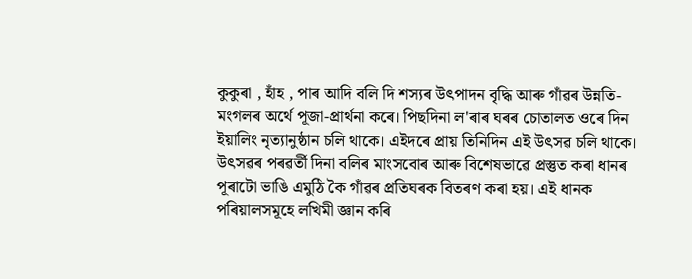কুকুৰা , হাঁহ , পাৰ আদি বলি দি শস্যৰ উৎপাদন বৃদ্ধি আৰু গাঁৱৰ উন্নতি- মংগলৰ অর্থে পূজা-প্রার্থনা কৰে। পিছদিনা ল'ৰাৰ ঘৰৰ চোতালত ওৰে দিন ইয়ালিং নৃত্যানুষ্ঠান চলি থাকে। এইদৰে প্রায় তিনিদিন এই উৎসৱ চলি থাকে। উৎসৱৰ পৰৱর্তী দিনা বলিৰ মাংসবোৰ আৰু বিশেষভাৱে প্রস্তুত কৰা ধানৰ পূৰাটো ভাঙি এমুঠি কৈ গাঁৱৰ প্রতিঘৰক বিতৰণ কৰা হয়। এই ধানক পৰিয়ালসমূহে লখিমী জ্ঞান কৰি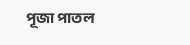পূজা পাতল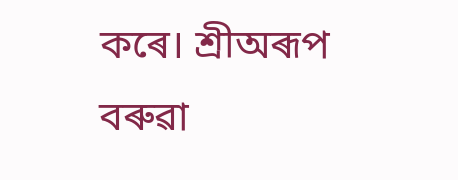কৰে। শ্রীঅৰূপ বৰুৱা